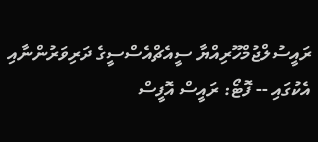ރައީސުލްޖުމްހޫރިއްޔާ ސީއެޗްއެސްސީގެ ދަރިވަރުންނާއި އެކުގައި -- ފޮޓޯ: ރައީސް އޮފީސް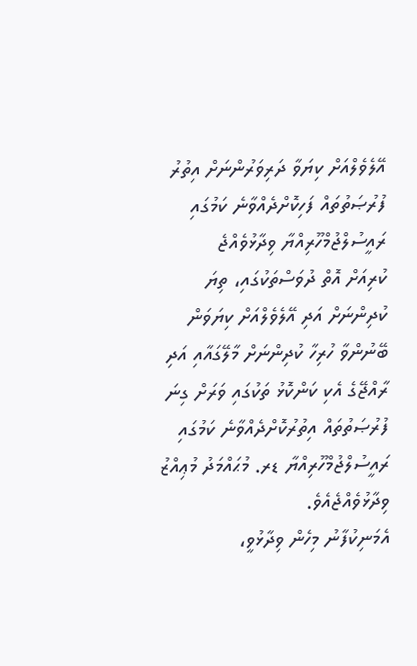އޭލެވެލްއަށް ކިޔަވާ ދަރިވަރުންނަށް އިތުރު ފުރުޞަތުތައް ފަހިކޮށްދެއްވާނެ ކަމުގައި ރައީސުލްޖުމްހޫރިއްޔާ ވިދާޅުވެއްޖެ
ކުރިއަށް އޮތް ދުވަސްތަކުގައި، ތިޔަ ކުދިންނަށް އަދި އޭލެވެލްއަށް ކިޔަވަން ބޭނުންވާ ހުރިހާ ކުދިންނަށް މާލޭގައާއި އަދި ރާއްޖޭގެ އެކި ކަންކޮޅު ތަކުގައި ވަރަށް ގިނަ ފުރުޞަތުތައް އިތުރުކޮށްދެއްވާނެ ކަމުގައި ރައީސުލްޖުމްހޫރިއްޔާ ޑރ. މުޙައްމަދު މުޢިއްޒު ވިދާޅުވެއްޖެއެވެ.
އެމަނިކުފާނު މިހެން ވިދާޅުވީ،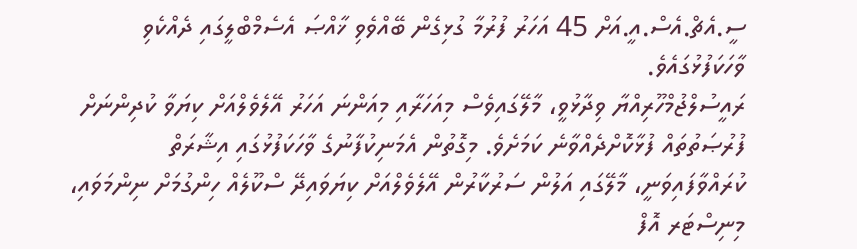ސީ.އެޗް.އެސް.އީ.އަށް 45 އަހަރު ފުރުމާ ގުޅިގެން ބޭއްވެވި ޚާއްޞަ އެސެމްބްލީގައި ދެއްކެވި ވާހަކަފުޅުގައެވެ.
ރައީސުލްޖުމްހޫރިއްޔާ ވިދާޅުވީ، މާލޭގައިވެސް މިއަހަރާއި މިއަންނަ އަހަރު އޭލެވެލްއަށް ކިޔަވާ ކުދިންނަށް ފުރުޞަތުތައް ފުޅާކޮށްދެއްވާނެ ކަމަށެވެ. މިގޮތުން އެމަނިކުފާނުގެ ވާހަކަފުޅުގައި އިޝާރަތް ކުރައްވާފައިވަނީ، މާލޭގައި އަލުން ސަރުކާރުން އޭލެވެލްއަށް ކިޔަވައިދޭ ސްކޫލެއް ހިންގުމަށް ނިންމަވައި، މިނިސްޓަރ އޮފް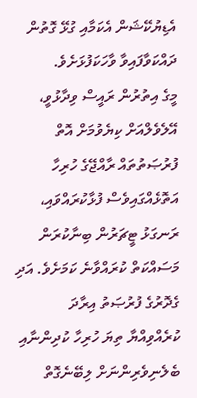އެޑިޔުކޭޝަން އެކަމާއި ގުޅޭ ގޮތުން ދައްކަވާފައިވާ ވާހަކަފުޅަށެވެ.
މީގެ އިތުރުން ރައީސް ވިދާޅުވީ، އޭލެވެލްއަށް ކިޔެވުމަށް އޮތް ފުރުޞަތުތައް ރާއްޖޭގެ ހުރިހާ އަތޮޅެއްގައިވެސް ފުޅާކުރައްވައި، ރަނގަޅު ޓީޗަރުން ބިނާކުރަން މަސައްކަތް ކުރައްވާނެ ކަމަށެވެ. އަދި ގެދޮރުގެ ފުރުޞަތު އިރާދަ ކުރެއްވިއްޔާ ތިޔަ ހުރިހާ ކުދިންނާއި ބެލެނިވެރިންނަށް ލިބޭނެގޮތް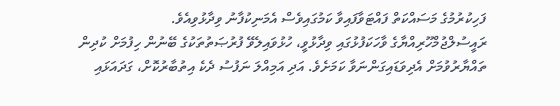ފަހިކުރުމުގެ މަސައްކަތް ފައްޓަވާފައިވާ ކަމުގައިވެސް އެމަނިކުފާނު ވިދާޅުވިއެވެ.
ރައީސުލްޖުމްހޫރިއްޔާގެ ވާހަކަފުޅުގައި ވިދާޅުވީ، ހުޅުވައިލެވޭ ފުރުޞަތުތަކުގެ ބޭނުން ހިފުމަށް ކުދިން ތައްޔާރުވުމަށް އެދިވަޑައިގަންނަވާ ކަމަށެވެ. އަދި އަމިއްލަ ނަފުސު ދެކެ އިތުބާރުކޮށް، ގަދައަޅައި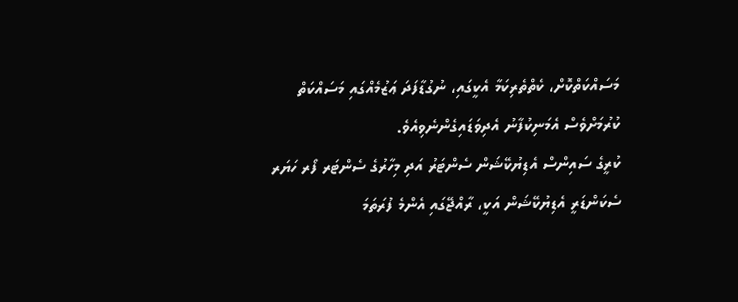މަސައްކަތްކޮށް، ކެތްތެރިކަމާ އެކީގައި، ނުގުޑާފަދަ ޢަޒުމެއްގައި މަސައްކަތް ކުރުމަށްވެސް އެމަނިކުފާނު އެދިވަޑައިގެންނެވިއެވެ.
ކުރީގެ ސައިންސް އެޑިޔުކޭޝަން ސެންޓަރު އަދި މިހާރުގެ ސެންޓަރ ފޯރ ހަޔަރ ސެކަންޑަރީ އެޑިޔުކޭޝަން އަކީ، ރާއްޖޭގައި އެންމެ ފުރަތަމަ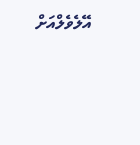އޭލެވެލްއަށް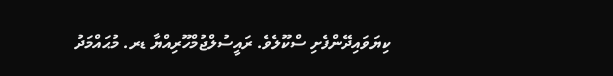ކިޔަވައިދޭންފެށި ސްކޫލެވެ. ރައީސުލްޖުމްހޫރިއްޔާ ޑރ. މުޙައްމަދު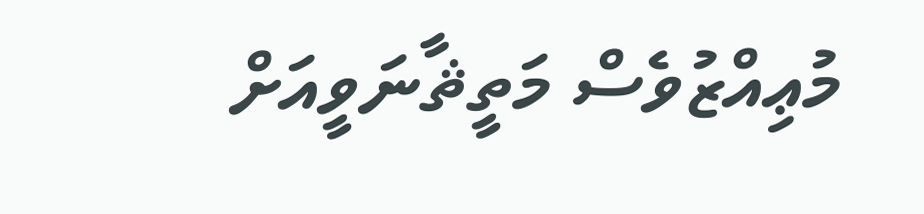މުޢިއްޒުވެސް މަތީޘާނަވީއަށް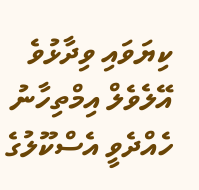ކިޔަވައި ވިދާޅުވެ އޭލެވެލް އިމްތިހާނު ހެއްދެވީ އެސްކޫލުގެ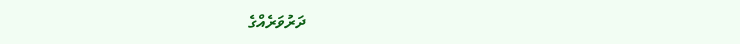ދަރުވަރެއްގެ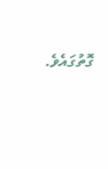ގޮތުގައެވެ.